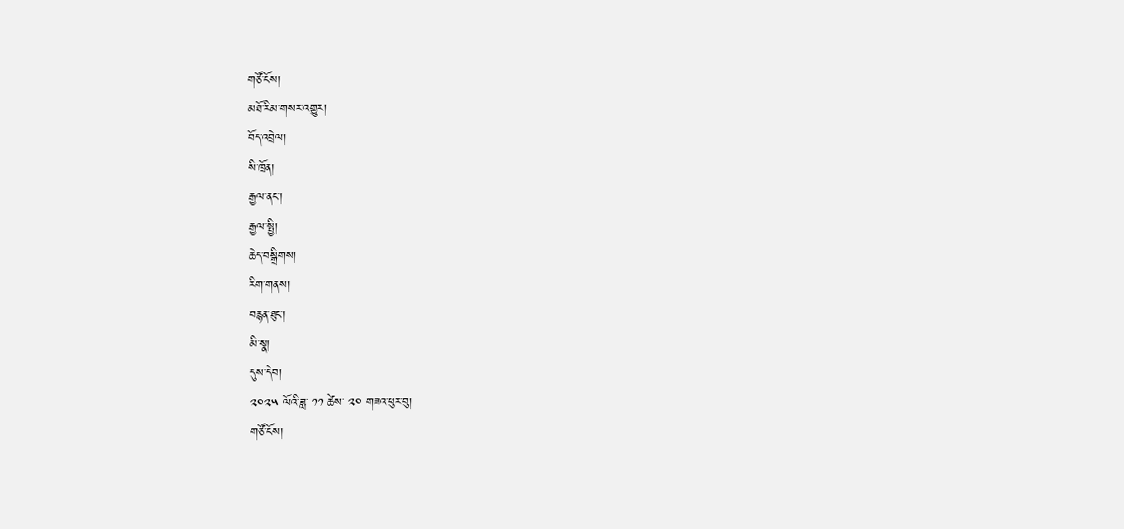གཙོ་ངོས།
མཐོ་རིམ་གསར་འགྱུར།
བོད་འབྲེལ།
སི་ཁྲོན།
རྒྱལ་ནང་།
རྒྱལ་སྤྱི།
ཆེད་བསྒྲིགས།
རིག་གནས།
བརྙན་ཐུང་།
མི་སྣ།
དུས་དེབ།
༢༠༢༥ ལོའི་ཟླ་ ༡༡ ཚེས་ ༢༠ གཟའ་ཕུར་བུ།
གཙོ་ངོས།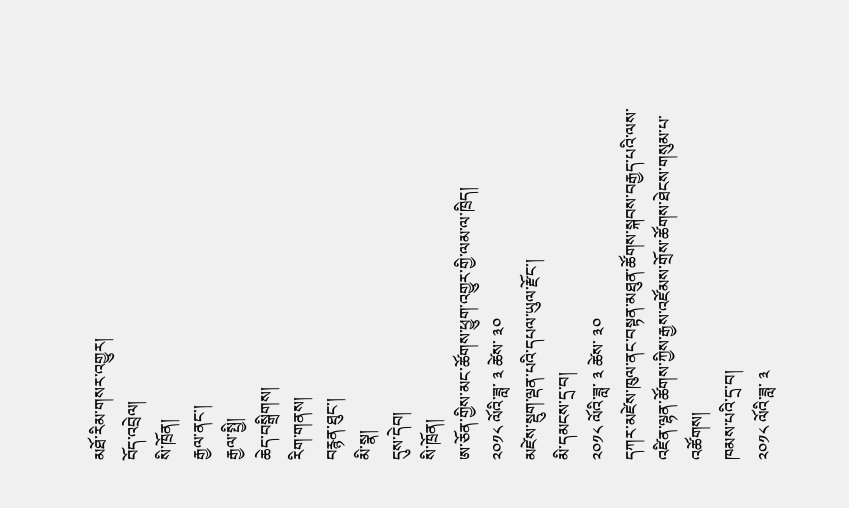མཐོ་རིམ་གསར་འགྱུར།
བོད་འབྲེལ།
སི་ཁྲོན།
རྒྱལ་ནང་།
རྒྱལ་སྤྱི།
ཆེད་བསྒྲིགས།
རིག་གནས།
བརྙན་ཐུང་།
མི་སྣ།
དུས་དེབ།
སི་ཁྲོན།
ཨ་ཅོན་གྱིས་མང་ཚོགས་ཕྱུག་འགྱུར་གྱི་ལམ་ལ་ཁྲིད།
༢༠༡༨ ལོའི་ཟླ་ ༣ ཚེས་ ༣༠
མཛེས་སྡུག་ལྡན་པའི་དཔལ་ཡུལ་རྫོང་།
མི་དམངས་དྲ་བ།
༢༠༡༨ ལོའི་ཟླ་ ༣ ཚེས་ ༣༠
དཀར་མཛེས་ཁུལ་ནང་བསྟན་མཐུན་ཚོགས་སྐབས་བརྒྱད་པའི་ལས་འཛིན་ལྷན་ཚོགས་ཀྱིས་རྒྱས་འཛོམས་གྲོས་ཚོགས་ཐེངས་གསུམ་པ་འཚོགས།
ཁམས་པའི་དྲ་བ།
༢༠༡༨ ལོའི་ཟླ་ ༣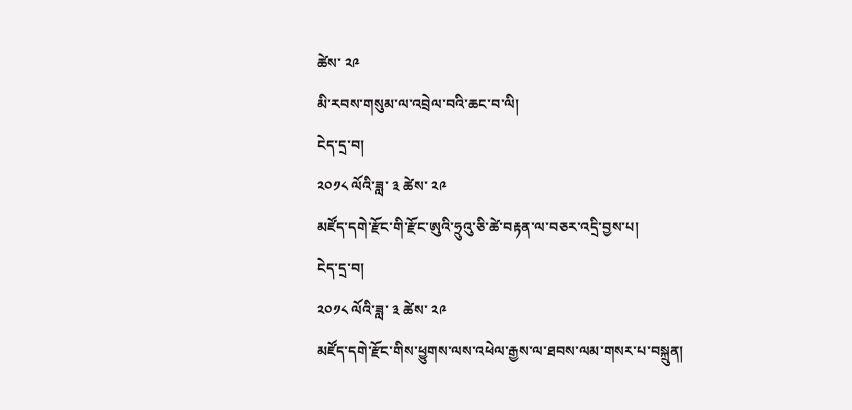ཚེས་ ༢༩
མི་རབས་གསུམ་ལ་འབྲེལ་བའི་ཆང་བ་ལི།
ངེད་དྲ་བ།
༢༠༡༨ ལོའི་ཟླ་ ༣ ཚེས་ ༢༩
མཛོད་དགེ་རྫོང་གི་རྫོང་ཨུའི་ཧྲུའུ་ཅི་ཚེ་བརྟན་ལ་བཅར་འདྲི་བྱས་པ།
ངེད་དྲ་བ།
༢༠༡༨ ལོའི་ཟླ་ ༣ ཚེས་ ༢༩
མཛོད་དགེ་རྫོང་གིས་ཕྱུགས་ལས་འཕེལ་རྒྱས་ལ་ཐབས་ལམ་གསར་པ་བསྐྲུན།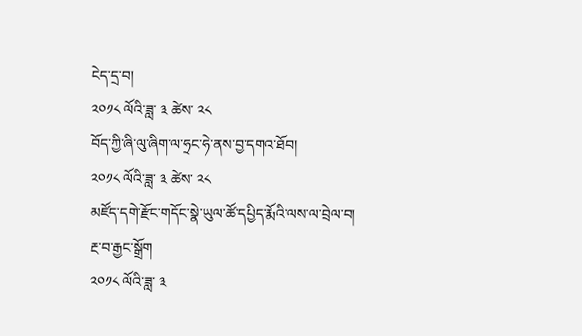ངེད་དྲ་བ།
༢༠༡༨ ལོའི་ཟླ་ ༣ ཚེས་ ༢༨
བོད་ཀྱི་ཞི་ལུ་ཞིག་ལ་ཧྲང་ཧེ་ནས་བྱ་དགའ་ཐོབ།
༢༠༡༨ ལོའི་ཟླ་ ༣ ཚེས་ ༢༨
མཛོད་དགེ་རྫོང་གདོང་སྣེ་ཡུལ་ཚོ་དཔྱིད་རྨོའི་ལས་ལ་བྲེལ་བ།
རྔ་བ་རྒྱང་སྒྲོག
༢༠༡༨ ལོའི་ཟླ་ ༣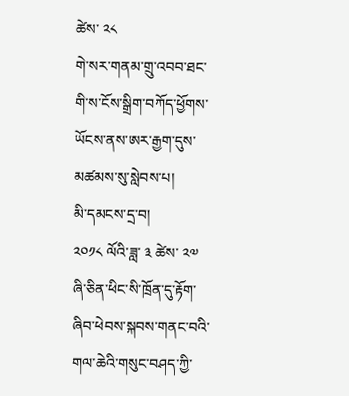ཚེས་ ༢༨
གེ་སར་གནམ་གྲུ་འབབ་ཐང་གི་ས་ངོས་སྒྲིག་བཀོད་ཕྱོགས་ཡོངས་ནས་ཨར་རྒྱག་དུས་མཚམས་སུ་སླེབས་པ།
མི་དམངས་དྲ་བ།
༢༠༡༨ ལོའི་ཟླ་ ༣ ཚེས་ ༢༧
ཞི་ཅིན་ཕིང་སི་ཁྲོན་དུ་རྟོག་ཞིབ་ཕེབས་སྐབས་གནང་བའི་གལ་ཆེའི་གསུང་བཤད་ཀྱི་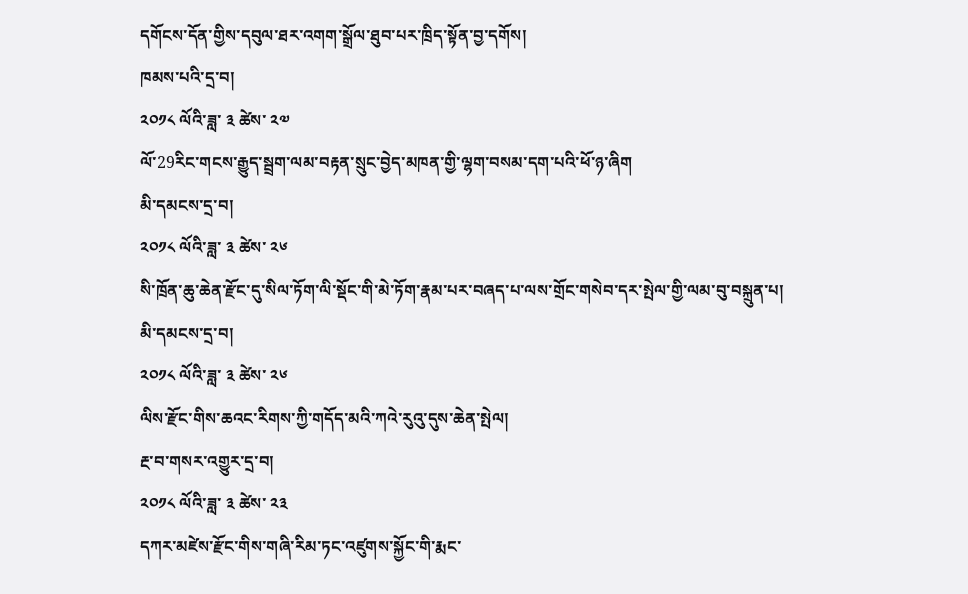དགོངས་དོན་གྱིས་དབུལ་ཐར་འགག་སྒྲོལ་ཐུབ་པར་ཁྲིད་སྟོན་བྱ་དགོས།
ཁམས་པའི་དྲ་བ།
༢༠༡༨ ལོའི་ཟླ་ ༣ ཚེས་ ༢༧
ལོ་29རིང་གངས་རྒྱུད་སྦྲག་ལམ་བརྟན་སྲུང་བྱེད་མཁན་གྱི་ལྷག་བསམ་དག་པའི་ཕོ་ཉ་ཞིག
མི་དམངས་དྲ་བ།
༢༠༡༨ ལོའི་ཟླ་ ༣ ཚེས་ ༢༦
སི་ཁྲོན་ཆུ་ཆེན་རྫོང་དུ་སིལ་ཏོག་ལི་སྡོང་གི་མེ་ཏོག་རྣམ་པར་བཞད་པ་ལས་གྲོང་གསེབ་དར་སྤེལ་གྱི་ལམ་བུ་བསྐྲུན་པ།
མི་དམངས་དྲ་བ།
༢༠༡༨ ལོའི་ཟླ་ ༣ ཚེས་ ༢༦
ལིས་རྫོང་གིས་ཆའང་རིགས་ཀྱི་གདོད་མའི་ཀའེ་རུའུ་དུས་ཆེན་སྤེལ།
རྔ་བ་གསར་འགྱུར་དྲ་བ།
༢༠༡༨ ལོའི་ཟླ་ ༣ ཚེས་ ༢༣
དཀར་མཛེས་རྫོང་གིས་གཞི་རིམ་ཏང་འཛུགས་སྐྱོང་གི་རྨང་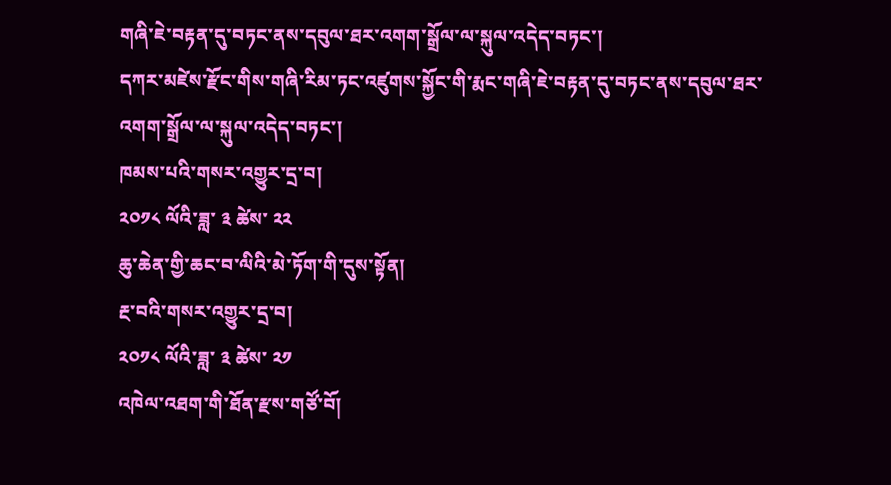གཞི་ཇེ་བརྟན་དུ་བཏང་ནས་དབུལ་ཐར་འགག་སྒྲོལ་ལ་སྐུལ་འདེད་བཏང་།
དཀར་མཛེས་རྫོང་གིས་གཞི་རིམ་ཏང་འཛུགས་སྐྱོང་གི་རྨང་གཞི་ཇེ་བརྟན་དུ་བཏང་ནས་དབུལ་ཐར་འགག་སྒྲོལ་ལ་སྐུལ་འདེད་བཏང་།
ཁམས་པའི་གསར་འགྱུར་དྲ་བ།
༢༠༡༨ ལོའི་ཟླ་ ༣ ཚེས་ ༢༢
ཆུ་ཆེན་གྱི་ཆང་བ་ལིའི་མེ་ཏོག་གི་དུས་སྟོན།
རྔ་བའི་གསར་འགྱུར་དྲ་བ།
༢༠༡༨ ལོའི་ཟླ་ ༣ ཚེས་ ༢༡
འཁེལ་འཐག་གི་ཐོན་རྫས་གཙོ་བོ།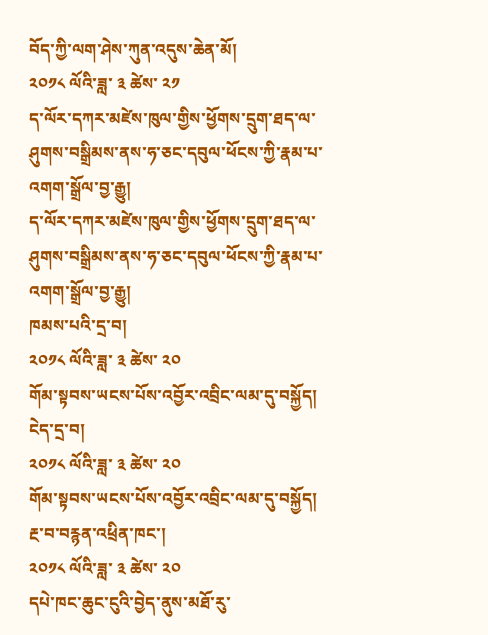བོད་ཀྱི་ལག་ཤེས་ཀུན་འདུས་ཆེན་མོ།
༢༠༡༨ ལོའི་ཟླ་ ༣ ཚེས་ ༢༡
ད་ལོར་དཀར་མཛེས་ཁུལ་གྱིས་ཕྱོགས་དྲུག་ཐད་ལ་ཤུགས་བསྒྲིམས་ནས་ཧ་ཅང་དབུལ་ཕོངས་ཀྱི་རྣམ་པ་འགག་སྒྲོལ་བྱ་རྒྱུ།
ད་ལོར་དཀར་མཛེས་ཁུལ་གྱིས་ཕྱོགས་དྲུག་ཐད་ལ་ཤུགས་བསྒྲིམས་ནས་ཧ་ཅང་དབུལ་ཕོངས་ཀྱི་རྣམ་པ་འགག་སྒྲོལ་བྱ་རྒྱུ།
ཁམས་པའི་དྲ་བ།
༢༠༡༨ ལོའི་ཟླ་ ༣ ཚེས་ ༢༠
གོམ་སྟབས་ཡངས་པོས་འབྱོར་འབྲིང་ལམ་དུ་བསྐྱོད།
ངེད་དྲ་བ།
༢༠༡༨ ལོའི་ཟླ་ ༣ ཚེས་ ༢༠
གོམ་སྟབས་ཡངས་པོས་འབྱོར་འབྲིང་ལམ་དུ་བསྐྱོད།
རྔ་བ་བརྙན་འཕྲིན་ཁང་།
༢༠༡༨ ལོའི་ཟླ་ ༣ ཚེས་ ༢༠
དཔེ་ཁང་ཆུང་ངུའི་བྱེད་ནུས་མཐོ་རུ་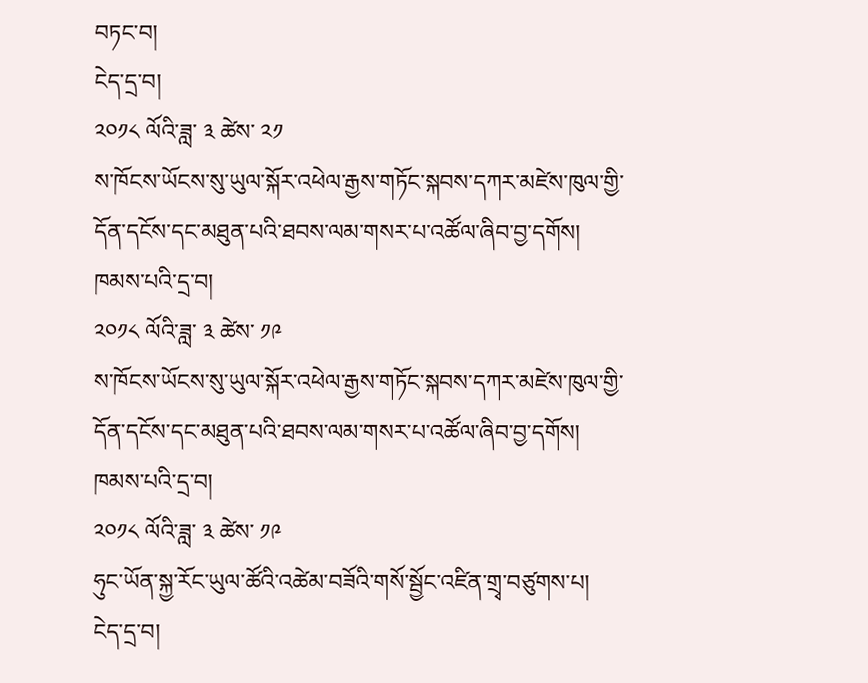བཏང་བ།
ངེད་དྲ་བ།
༢༠༡༨ ལོའི་ཟླ་ ༣ ཚེས་ ༢༡
ས་ཁོངས་ཡོངས་སུ་ཡུལ་སྐོར་འཕེལ་རྒྱས་གཏོང་སྐབས་དཀར་མཛེས་ཁུལ་གྱི་དོན་དངོས་དང་མཐུན་པའི་ཐབས་ལམ་གསར་པ་འཚོལ་ཞིབ་བྱ་དགོས།
ཁམས་པའི་དྲ་བ།
༢༠༡༨ ལོའི་ཟླ་ ༣ ཚེས་ ༡༩
ས་ཁོངས་ཡོངས་སུ་ཡུལ་སྐོར་འཕེལ་རྒྱས་གཏོང་སྐབས་དཀར་མཛེས་ཁུལ་གྱི་དོན་དངོས་དང་མཐུན་པའི་ཐབས་ལམ་གསར་པ་འཚོལ་ཞིབ་བྱ་དགོས།
ཁམས་པའི་དྲ་བ།
༢༠༡༨ ལོའི་ཟླ་ ༣ ཚེས་ ༡༩
ཧུང་ཡོན་སྐྱ་རོང་ཡུལ་ཚོའི་འཚེམ་བཟོའི་གསོ་སྦྱོང་འཛིན་གྲྭ་བཙུགས་པ།
ངེད་དྲ་བ།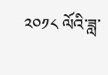༢༠༡༨ ལོའི་ཟླ་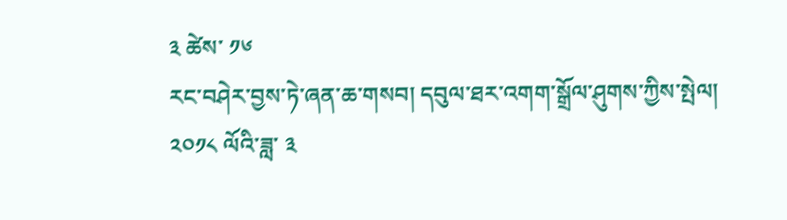༣ ཚེས་ ༡༦
རང་བཤེར་བྱས་ཏེ་ཞན་ཆ་གསབ། དབུལ་ཐར་འགག་སྒྲོལ་ཤུགས་ཀྱིས་སྤེལ།
༢༠༡༨ ལོའི་ཟླ་ ༣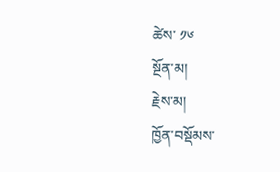ཚེས་ ༡༦
སྔོན་མ།
རྗེས་མ།
ཁྱོན་བསྡོམས་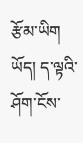རྩོམ་ཡིག
ཡོད། ད་ལྟའི་ཤོག་ངོས་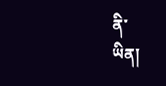ནི་
ཡིན།